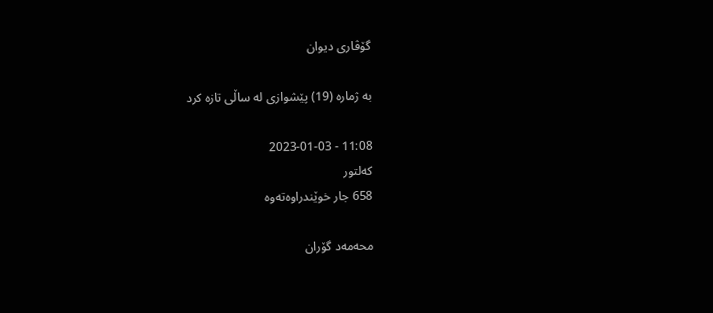گۆڤاری‌ دیوان

به‌ ژماره‌ (19) پێشوازی‌ له‌ ساڵی‌ تازه‌ كرد

11:08 - 2023-01-03
کەلتور
658 جار خوێندراوەتەوە

محه‌مه‌د گۆران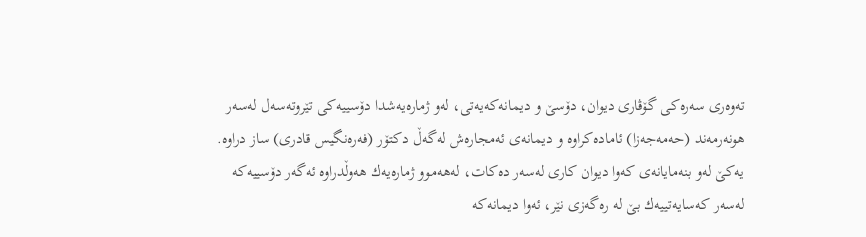ته‌وه‌ری‌ سه‌ره‌كی‌ گۆڤاری‌ دیوان، دۆسێ‌ و دیمانه‌كه‌یه‌تی‌، له‌و ژماره‌یه‌شدا دۆسییه‌كی‌ تێروته‌سه‌ل له‌سه‌ر هونه‌رمه‌ند (حه‌مه‌جه‌زا) ئاماده‌كراوه‌ و دیمانه‌ی‌ ئه‌مجاره‌ش له‌گه‌ڵ دكتۆر (فه‌ره‌نگیس قادری‌) ساز دراوه‌. یه‌كێ له‌و بنه‌مایانه‌ی‌ كه‌وا دیوان كاری‌ له‌سه‌ر ده‌كات، له‌هه‌موو ژماره‌یه‌ك هه‌وڵدراوه‌ ئه‌گه‌ر دۆسییه‌كه‌ له‌سه‌ر كه‌سایه‌تییه‌ك بێ له ‌ره‌گه‌زی‌ نێر، ئه‌وا دیمانه‌كه‌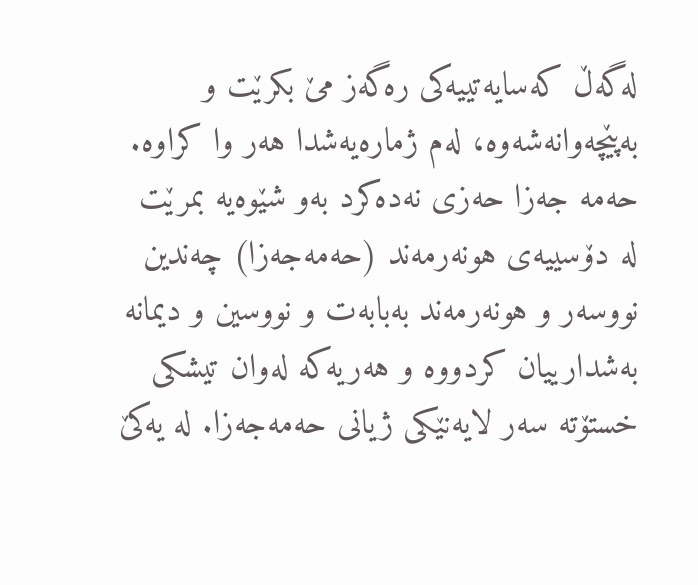له‌گه‌ڵ كه‌سایه‌تییه‌كی‌ ره‌گه‌ز مێ بکرێت و به‌پێچه‌وانه‌‌شەوە، له‌م ژماره‌یه‌شدا هه‌ر وا كراوه‌.
حه‌مه‌ جه‌زا حه‌زی‌ نه‌ده‌كرد به‌و شێوه‌یه‌ بمرێت
له‌ دۆسییه‌ی‌ هونه‌رمه‌ند (حه‌مه‌جه‌زا) چه‌ندین نووسه‌ر و هونه‌رمه‌ند به‌بابه‌ت و نووسین و دیمانه‌ به‌شدارییان كردووه‌ و هه‌ریه‌كه‌ له‌وان تیشكی‌ خستۆته‌ سه‌ر لایه‌نێكی‌ ژیانی‌ حه‌مه‌جه‌زا. له‌ یه‌كێ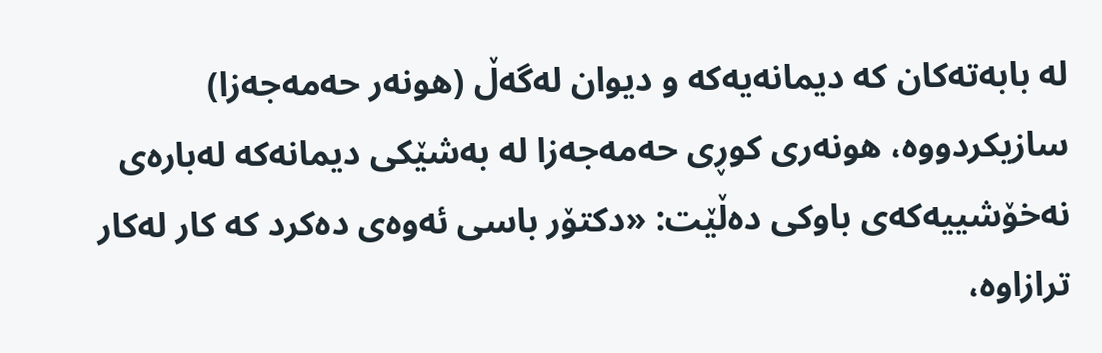له‌ بابه‌ته‌كان كه‌ دیمانه‌یه‌كه‌ و دیوان له‌گه‌ڵ (هونه‌ر حه‌مه‌جه‌زا) سازیکردووە، هونه‌ری‌ كوڕی‌ حه‌مه‌جه‌زا له‌ به‌شێكی‌ دیمانه‌كه‌ له‌باره‌ی‌ نه‌خۆشییه‌كه‌ی‌ باوكی‌ ده‌ڵێت: «دكتۆر باسی‌ ئه‌وه‌ی‌ ده‌كرد كه‌ كار له‌كار ترازاوه‌،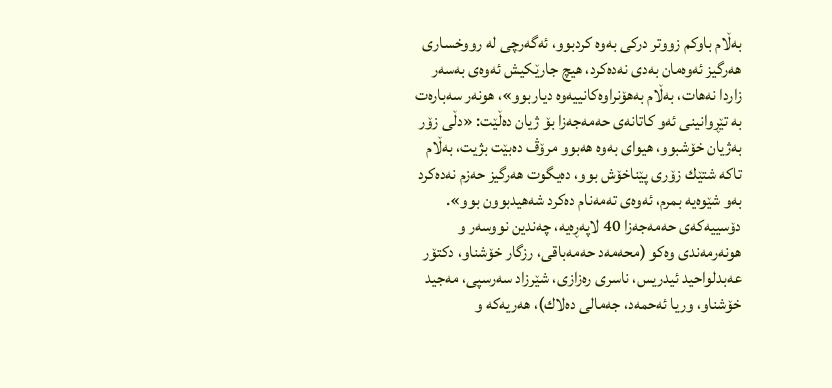به‌ڵام باوكم زووتر دركی‌ به‌وه‌ كردبوو، ئه‌گه‌رچی‌ له‌ رووخساری‌ هه‌رگیز ئه‌وه‌مان به‌دی‌ نه‌ده‌كرد، هیچ جارێكیش ئه‌وه‌ی‌ به‌سه‌ر زاردا نه‌هات، به‌ڵام به‌هۆنراوه‌كانییه‌وه‌ دیاربوو»، هونه‌ر سه‌باره‌ت به‌ تێڕوانینی‌ ئه‌و كاتانه‌ی‌ حه‌مه‌جه‌زا بۆ ژیان ده‌ڵێت: «دڵی‌ زۆر به‌ژیان خۆشبوو، هیوای‌ به‌وه‌ هه‌بوو مرۆڤ ده‌بێت بژیت، به‌ڵام تاكه‌ شتێك‌ زۆری‌ پێناخۆش بوو، ده‌یگوت هه‌رگیز حه‌زم نه‌ده‌كرد به‌و شێوه‌یه‌ بمرم، ئه‌وه‌ی‌ ته‌مه‌نام ده‌كرد شه‌هیدبوون بوو».
دۆسییه‌كه‌ی‌ حه‌مه‌جه‌زا 40 لاپه‌ڕه‌یه‌، چه‌ندین نووسه‌ر و هونه‌رمه‌ندی‌ وه‌كو (محه‌مه‌د حه‌مه‌باقی‌، رزگار خۆشناو، دكتۆر عه‌بدلواحید ئیدریس، ناسری‌ ره‌زازی‌، شێرزاد سه‌رسپی‌، مه‌جید خۆشناو، وریا ئه‌حمه‌د، جه‌مالی‌ ده‌لاك)، هه‌ریه‌كه‌ و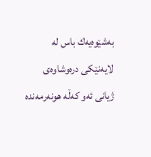به‌شێوه‌یه‌ك باس له‌ لایه‌نێكی‌ دره‌وشاوه‌ی‌ ژیانی‌ ئه‌و كه‌ڵه‌ هونه‌رمه‌نده‌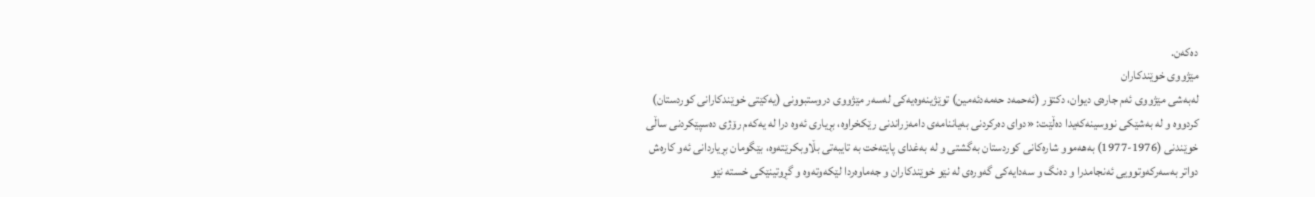ده‌كه‌ن.
مێژووی‌ خوێندكاران
له‌به‌شی‌ مێژووی‌ ئه‌م جاره‌ی‌ دیوان، دكتۆر (ئه‌حمه‌د حه‌مه‌دئه‌مین) توێژینه‌وه‌یه‌كی‌ له‌سه‌ر مێژووی‌ دروستبوونی‌ (یه‌كێتی‌ خوێندكارانی‌ كوردستان) كردووه‌ و له ‌به‌شێكی‌ نووسینه‌كه‌یدا ده‌ڵێت: «دوای‌ ده‌ركردنی‌ به‌یاننامه‌ی‌ دامه‌زراندنی‌ رێكخراوه‌، بڕیاری‌ ئه‌وه‌ درا له ‌یه‌كه‌م رۆژی‌ ده‌سپێكردنی‌ ساڵی‌ خوێندنی‌ (1976-1977) به‌هه‌موو شاره‌كانی‌ كوردستان به‌گشتی‌ و له‌ به‌غدای‌ پایته‌خت به‌ تایبه‌تی‌ بڵاوبكرێته‌وه‌، بێگومان بڕیاردانی‌ ئه‌و كاره‌ش دواتر به‌سه‌ركه‌وتوویی‌ ئه‌نجامدرا و ده‌نگ و سه‌دایه‌كی‌ گه‌وره‌ی‌ له‌ نێو خوێندكاران و جه‌ماوه‌ردا لێكه‌وته‌وه‌ و گڕوتینێكی‌ خسته‌ نێو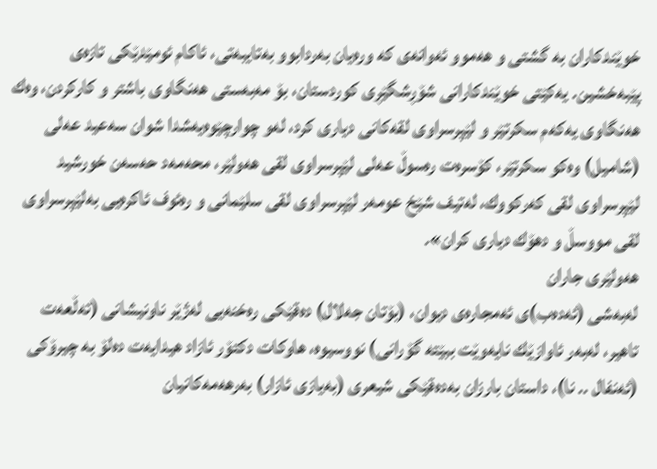خوێندكاران به‌ گشتی‌ و هه‌موو ئه‌وانه‌ی‌ كه‌ وره‌یان به‌ردابوو به‌تایبه‌تی‌، ئاكام ئومێدێكی‌ تازه‌ی‌ پێبه‌خشین. یه‌كێتی‌ خوێندكارانی‌ شۆڕشگێڕی‌ كوردستان، بۆ مه‌به‌ستی‌ هه‌نگاوی‌ باشتر و كاركردن، وه‌ك هه‌نگاوی‌ یه‌كه‌م سكرتێر و لێپرسراوی‌ لقه‌كانی‌ دیاری‌ كرد، له‌و چوارچێوه‌یه‌شدا شوان سه‌عید عه‌لی‌ (شامیل) وه‌كو سكرتێر، كۆسره‌ت ره‌سوڵ عه‌لی‌ لێپرسراوی‌ لقی‌ هه‌ولێر، محه‌مه‌د حه‌سه‌ن خورشید لێپرسراوی‌ لقی‌ كه‌ركووك، له‌تیف شێخ عومه‌ر لێپرسراوی‌ لقی‌ سلێمانی‌ و ره‌ئوف ئاكره‌یی‌ به‌لێپرسراوی‌ لقی‌ مووسڵ و دهۆك دیاری‌ كران».
هه‌ولێری‌ جاران
له‌به‌شی‌ (ئه‌ده‌ب)ی‌ ئه‌مجاره‌ی‌ دیوان، (بۆتان جه‌لال) ده‌قێكی‌ ره‌خنه‌یی‌ له‌ژێر ناونیشانی‌ (ته‌ڵعه‌ت تاهیر، له‌به‌ر ئاوازێك نایه‌وێت ببێته‌ گۆرانی‌) نووسیوه‌، هاوكات دكتۆر ئازاد هیدایه‌ت ده‌لۆ به‌ چیرۆكی‌ (ئه‌نفال .. نا)، داستان بارزان به‌ده‌قێكی‌ شیعری‌ (به‌یازی‌ ئازار) به‌رهه‌مه‌كانیان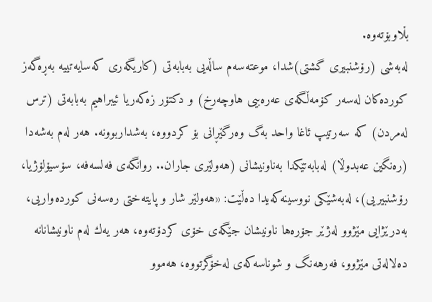بڵاوبۆته‌وه‌.
له‌به‌شی‌ (رۆشنبیری‌ گشتی‌)شدا، موعته‌سه‌م ساڵه‌یی‌ به‌بابه‌تی‌ (كاریگه‌ری‌ كه‌سایه‌تییه‌ به‌ڕه‌گه‌ز كورده‌كان له‌سه‌ر كۆمه‌ڵگه‌ی‌ عه‌ره‌بیی‌ هاوچه‌رخ) و دكتۆر زه‌كه‌ریا ئیبراهیم به‌بابه‌تی‌ (ترس له‌مردن) كه‌ سه‌رتیپ ئاغا واحد به‌گ وه‌رگێڕانی‌ بۆ كردووه‌، به‌شداربوونه‌. هه‌ر له‌م به‌شه‌دا (ره‌نگین عه‌بدوڵا) له‌بابه‌تێكدا به‌ناونیشانی‌ (هه‌ولێری‌ جاران.. روانگه‌ی‌ فه‌لسه‌فه‌، سۆسیۆلۆژیا، رۆشنبیریی‌)، له‌به‌شێكی‌ نووسینه‌كه‌یدا ده‌ڵێت: «هه‌ولێر شار و پایته‌ختی‌ ره‌سه‌نی‌ كورده‌واریی‌، به‌درێژایی‌ مێژوو له‌ژێر جۆره‌ها ناونیشان جێگه‌ی‌ خۆی‌ كردۆته‌وه‌، هه‌ر یه‌ك له‌م ناونیشانانه‌ ده‌لاله‌تی‌ مێژوو، فه‌رهه‌نگ و شوناسه‌كه‌ی‌ له‌خۆگرتووه‌، هه‌موو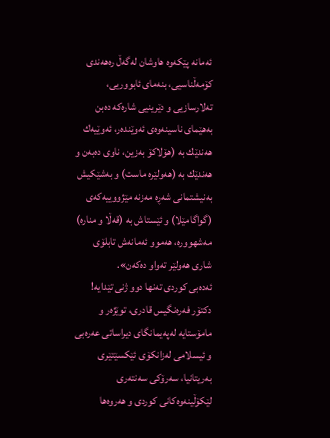ئه‌مانه‌ پێكه‌وه‌ هاوشان له‌گه‌ڵ ره‌هه‌ندی‌ كۆمه‌ڵناسیی‌، بنه‌مای‌ ئابووریی‌، ته‌لارسازیی‌ و دێرینیی‌ شاره‌كه‌ ده‌بن به‌هێمای‌ ناسینه‌وه‌ی‌ ئه‌وێنده‌ر، ئه‌وێیه‌ك هه‌ندێك به‌ (هۆلاكۆ به‌زین، ناوی‌ ده‌به‌ن و هه‌ندێك به‌ (هه‌ولێره‌ ماست) و به‌شێكیش به‌نیشتمانی‌ شه‌ڕه‌ مه‌زنه‌ مێژووییه‌كه‌ی‌ (گواگامێلا) و ئێستاش به‌ (قه‌ڵا و مناره‌) مه‌شهووره‌، هه‌موو ئه‌مانه‌ش تابلۆی‌ شاری‌ هه‌ولێر ته‌واو ده‌كه‌ن».
ئه‌ده‌بی‌ كوردی‌ ته‌نها دوو ژنی‌ تێدایه‌!
دكتۆر فه‌ره‌نگیس قادری‌، توێژه‌ر و مامۆستایه‌ له‌په‌یمانگای‌ دیراساتی‌ عه‌ره‌بی‌ و ئیسلامی‌ له‌زانكۆی‌ ئێكسێتێری‌ به‌ریتانیا، سه‌رۆكی‌ سه‌نته‌ری‌ لێكۆڵینه‌وه‌كانی‌ كوردی‌ و هه‌روه‌ها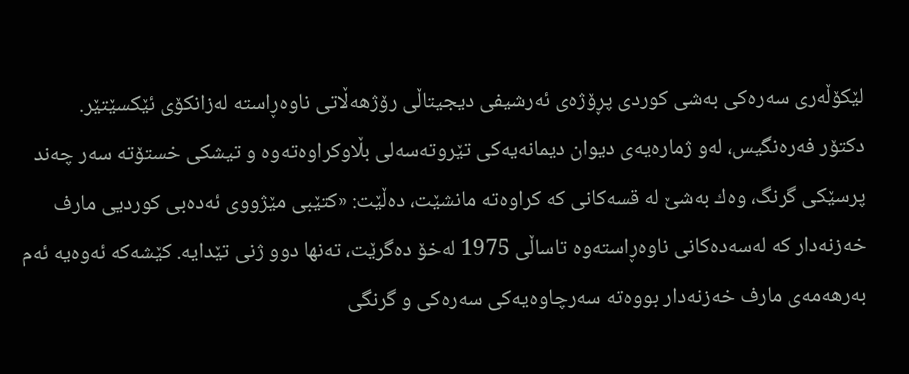لێكۆڵه‌ری‌ سه‌ره‌كی‌ به‌شی‌ كوردی‌ پڕۆژه‌ی‌ ئه‌رشیفی‌ دیجیتاڵی‌ رۆژهه‌ڵاتی‌ ناوه‌ڕاسته‌ له‌زانكۆی‌ ئێكسێتێر.
دكتۆر فه‌ره‌نگیس، له‌و ژماره‌یه‌ی‌ دیوان دیمانه‌یه‌كی‌ تێروته‌سه‌لی‌ بڵاوكراوه‌ته‌وه‌ و تیشكی‌ خستۆته‌ سه‌ر چه‌ند پرسێكی‌ گرنگ، وه‌ك به‌شێ له ‌قسه‌كانی‌ كه‌ كراوه‌ته‌ مانشێت، ده‌ڵێت: «كتێبی‌ مێژووی‌ ئه‌ده‌بی‌ كوردیی‌ مارف خه‌زنه‌دار كه‌ له‌سه‌ده‌كانی‌ ناوه‌ڕاسته‌وه‌ تاساڵی‌ 1975 له‌خۆ ده‌گرێت، ته‌نها دوو ژنی‌ تێدایه‌. كێشه‌كه‌ ئه‌وه‌یه‌ ئه‌م به‌رهه‌مه‌ی‌ مارف خه‌زنه‌دار بووه‌ته‌ سه‌رچاوه‌یه‌كی‌ سه‌ره‌كی‌ و گرنگی‌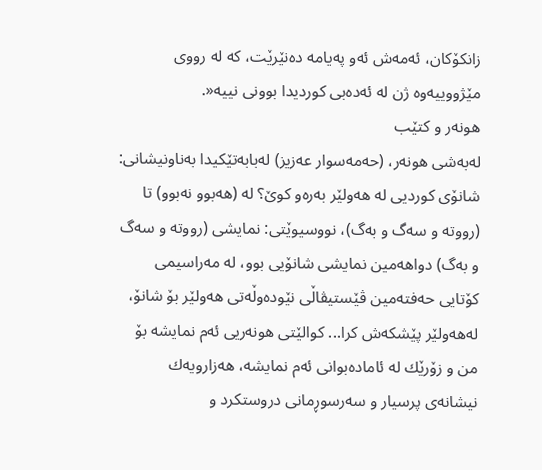زانكۆكان، ئه‌مه‌ش ئه‌و په‌یامه‌ ده‌نێرێت، كه‌ له ‌رووی‌ مێژووییه‌وه‌ ژن له ‌ئه‌ده‌بی‌ كوردیدا بوونی‌ نییه‌«.
هونه‌ر و كتێب
له‌به‌شی‌ هونه‌ر، (حه‌مه‌سوار عه‌زیز) له‌بابه‌تێكیدا به‌ناونیشانی‌: شانۆی‌ كوردیی‌ له ‌هه‌ولێر به‌ره‌و كوێ؟ له‌ (هه‌بوو نه‌بوو) تا (رووته‌ و سه‌گ و به‌گ)، نووسیوێتی‌: نمایشی‌ (رووته‌ و سه‌گ و به‌گ) دواهه‌مین نمایشی‌ شانۆیی‌ بوو، له‌ مه‌راسیمی‌ كۆتایی‌ حه‌فته‌مین ڤێستیڤاڵی‌ نێوده‌وڵه‌تی‌ هه‌ولێر بۆ شانۆ، له‌هه‌ولێر پێشكه‌ش كرا... كوالێتی‌ هونه‌ریی‌ ئه‌م نمایشه‌ بۆ من و زۆرێك له‌ ئاماده‌بوانی‌ ئه‌م نمایشه‌، هه‌زارویه‌ك نیشانه‌ی‌ پرسیار و سه‌رسوڕمانی‌ دروستكرد و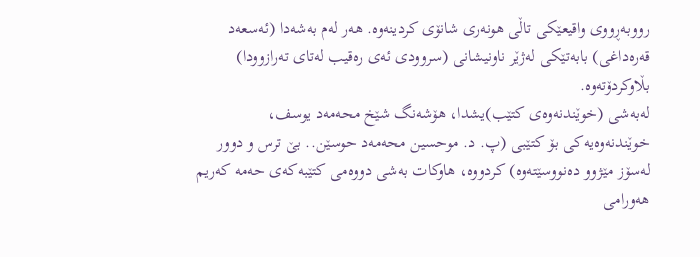رووبه‌ڕووی‌ واقیعێكی‌ تاڵی‌ هونه‌ری‌ شانۆی‌ كردینه‌وه‌. هه‌ر له‌م به‌شه‌دا (ئه‌سعه‌د قه‌ره‌داغی‌) بابه‌تێكی‌ له‌ژێر ناونیشانی‌ (سروودی‌ ئه‌ی‌ ره‌قیب له‌تای‌ ته‌رازوودا) بڵاوكردۆته‌وه‌.
له‌به‌شی‌ (خوێندنه‌وه‌ی‌ كتێب)یشدا، هۆشه‌نگ شێخ محه‌مه‌د یوسف، خوێندنه‌وه‌یه‌كی‌ بۆ كتێبی‌ (پ. د. موحسین محه‌مه‌د حوسێن.. بێ ترس و دوور له‌سۆز مێژوو ده‌نووسێته‌وه‌) كردووه‌، هاوكات به‌شی‌ دووه‌می‌ كتێبه‌كه‌ی‌ حه‌مه‌ كه‌ریم هه‌ورامی‌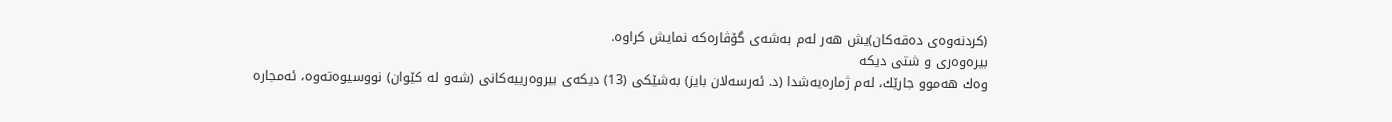(كردنه‌وه‌ی‌ ده‌قه‌كان)یش هه‌ر له‌م به‌شه‌ی‌ گۆڤاره‌كه‌ نمایش كراوه‌.
بیره‌وه‌ری‌ و شتی‌ دیكه‌
وه‌ك هه‌موو جارێك، له‌م ژماره‌یه‌شدا (د. ئه‌رسه‌لان بایز) به‌شێكی‌ (13) دیكه‌ی‌ بیروه‌رییه‌كانی‌ (شه‌و له ‌كێوان) نووسیوه‌ته‌وه‌، ئه‌مجاره‌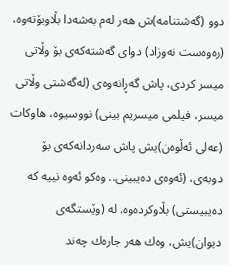دوو (گه‌شتنامه‌)ش هه‌ر له‌م به‌شه‌دا بڵاوبۆته‌وه‌، (ره‌وه‌ست نه‌وزاد) دوای‌ گه‌شته‌كه‌ی‌ بۆ وڵاتی‌ میسر كردی‌، پاش گه‌ڕانه‌وه‌ی‌ (له‌گه‌شتی‌ وڵاتی‌ میسر، فیلمی‌ میسریم بینی‌) نووسیوه‌، هاوكات (عه‌لی‌ ئه‌ڵوه‌ن)یش پاش سه‌ردانه‌كه‌ی‌ بۆ دوبه‌ی‌، (ئه‌وه‌ی‌ ده‌یبینی‌.. وه‌كو ئه‌وه‌ نییه‌ كه‌ ده‌یبیستی‌) بڵاوكرده‌وه‌. له‌ (وێستگه‌ی‌ دیوان)یش، وه‌ك هه‌ر جاره‌ك چه‌ند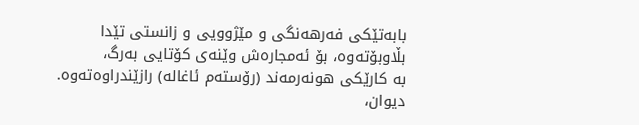بابه‌تێكی‌ فه‌رهه‌نگی‌ و مێژوویی‌ و زانستی‌ تێدا بڵاوبۆته‌وه‌، بۆ ئه‌مجاره‌ش وێنه‌ی‌ كۆتایی‌ به‌رگ، به ‌كارێكی‌ هونه‌رمه‌ند (رۆسته‌م ئاغاله‌) رازێندراوه‌ته‌وه‌.
دیوان،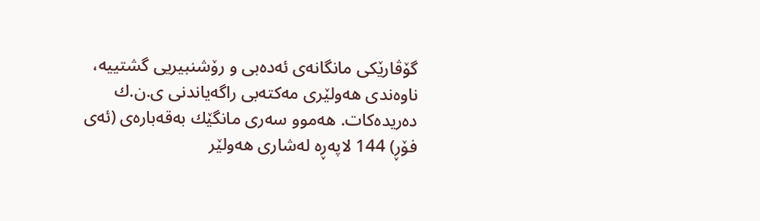گۆڤارێكی‌ مانگانه‌ی‌ ئه‌ده‌بی‌ و رۆشنبیریی‌ گشتییه‌، ناوه‌ندی‌ هه‌ولێری‌ مه‌كته‌بی‌ راگه‌یاندنی‌ ی‌.ن.ك ده‌ریده‌كات. هه‌موو سه‌ری‌ مانگێك به‌قه‌باره‌ی‌ (ئه‌ی‌ فۆڕ) 144 لاپه‌ڕه‌ له‌شاری‌ هه‌ولێر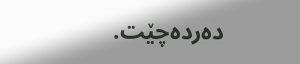ده‌رده‌چێت.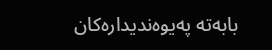بابەتە پەیوەندیدارەکان